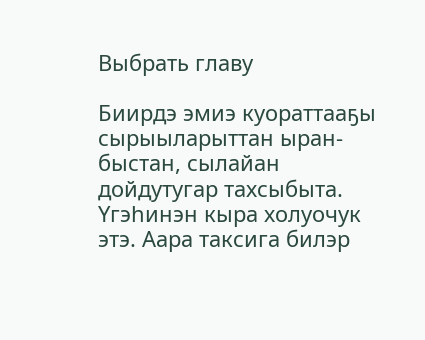Выбрать главу

Биирдэ эмиэ куораттааҕы сырыыларыттан ыран-быстан, сылайан дойдутугар тахсыбыта. Үгэһинэн кыра холуочук этэ. Аара таксига билэр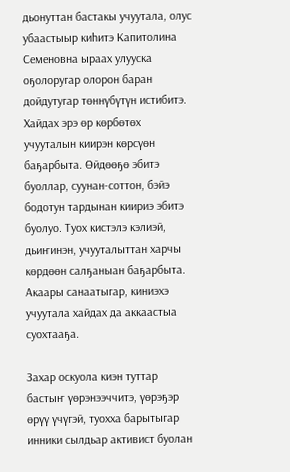дьонуттан бастакы учуутала, олус убаастыыр киһитэ Капитолина Семеновна ыраах улууска оҕолоругар олорон баран дойдутугар төннүбүтүн истибитэ. Хайдах эрэ өр көрбөтөх учууталын киирэн көрсүөн баҕарбыта. Өйдөөҕө эбитэ буоллар, суунан-соттон, бэйэ бодотун тардынан киириэ эбитэ буолуо. Туох кистэлэ кэлиэй, дьиҥинэн, учууталыттан харчы көрдөөн салҕаныан баҕарбыта. Акаары санаатыгар, киниэхэ учуутала хайдах да аккаастыа суохтааҕа.

Захар оскуола киэн туттар бастыҥ үөрэнээччитэ, үөрэҕэр өрүү үчүгэй, туохха барытыгар инники сылдьар активист буолан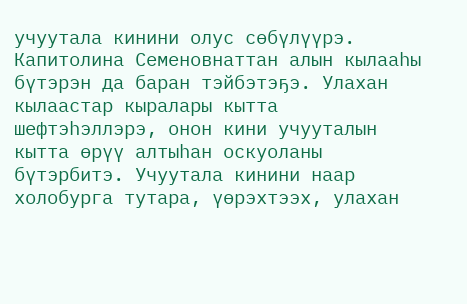учуутала кинини олус сөбүлүүрэ. Капитолина Семеновнаттан алын кылааһы бүтэрэн да баран тэйбэтэҕэ. Улахан кылаастар кыралары кытта шефтэһэллэрэ, онон кини учууталын кытта өрүү алтыһан оскуоланы бүтэрбитэ. Учуутала кинини наар холобурга тутара, үөрэхтээх, улахан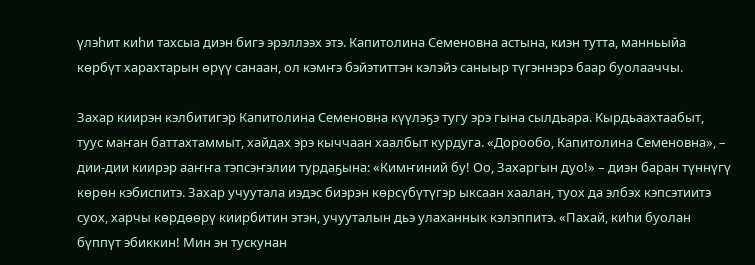үлэһит киһи тахсыа диэн бигэ эрэллээх этэ. Капитолина Семеновна астына, киэн тутта, манньыйа көрбүт харахтарын өрүү санаан, ол кэмҥэ бэйэтиттэн кэлэйэ саныыр түгэннэрэ баар буолааччы.

Захар киирэн кэлбитигэр Капитолина Семеновна күүлэҕэ тугу эрэ гына сылдьара. Кырдьаахтаабыт, туус маҥан баттахтаммыт, хайдах эрэ кыччаан хаалбыт курдуга. «Дорообо, Капитолина Семеновна», – дии-дии киирэр ааҥҥа тэпсэҥэлии турдаҕына: «Кимҥиний бу! Оо, Захаргын дуо!» – диэн баран түннүгү көрөн кэбиспитэ. Захар учуутала иэдэс биэрэн көрсүбүтүгэр ыксаан хаалан, туох да элбэх кэпсэтиитэ суох, харчы көрдөөрү киирбитин этэн, учууталын дьэ улаханнык кэлэппитэ. «Пахай, киһи буолан бүппүт эбиккин! Мин эн тускунан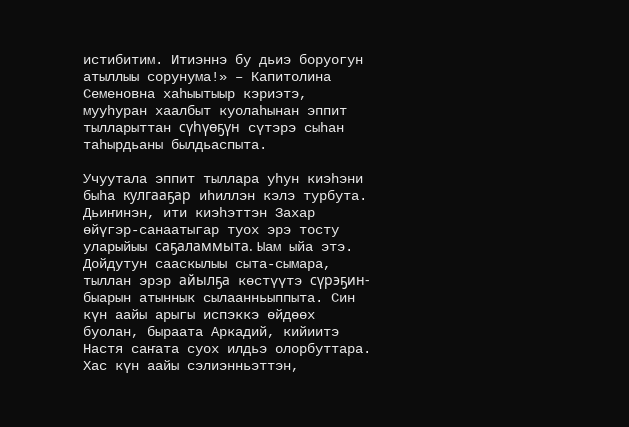истибитим. Итиэннэ бу дьиэ боруогун атыллыы сорунума!» – Капитолина Семеновна хаһыытыыр кэриэтэ, мууһуран хаалбыт куолаһынан эппит тылларыттан сүһүөҕүн сүтэрэ сыһан таһырдьаны былдьаспыта.

Учуутала эппит тыллара уһун киэһэни быһа кулгааҕар иһиллэн кэлэ турбута. Дьиҥинэн, ити киэһэттэн Захар өйүгэр-санаатыгар туох эрэ тосту уларыйыы саҕаламмыта. Ыам ыйа этэ. Дойдутун сааскылыы сыта-сымара, тыллан эрэр айылҕа көстүүтэ сүрэҕин-быарын атыннык сылаанньыппыта. Син күн аайы арыгы испэккэ өйдөөх буолан, быраата Аркадий, кийиитэ Настя саҥата суох илдьэ олорбуттара. Хас күн аайы сэлиэнньэттэн,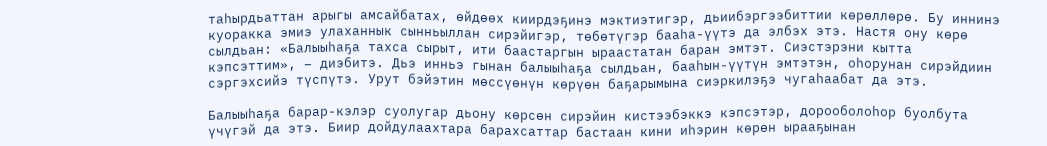таһырдьаттан арыгы амсайбатах, өйдөөх киирдэҕинэ мэктиэтигэр, дьиибэргээбиттии көрөллөрө. Бу иннинэ куоракка эмиэ улаханнык сынньыллан сирэйигэр, төбөтүгэр бааһа-үүтэ да элбэх этэ. Настя ону көрө сылдьан: «Балыыһаҕа тахса сырыт, ити баастаргын ыраастатан баран эмтэт. Сиэстэрэни кытта кэпсэттим», – диэбитэ. Дьэ инньэ гынан балыыһаҕа сылдьан, бааһын-үүтүн эмтэтэн, оһорунан сирэйдиин сэргэхсийэ түспүтэ. Урут бэйэтин мөссүөнүн көрүөн баҕарымына сиэркилэҕэ чугаһаабат да этэ.

Балыыһаҕа барар-кэлэр суолугар дьону көрсөн сирэйин кистээбэккэ кэпсэтэр, дорооболоһор буолбута үчүгэй да этэ. Биир дойдулаахтара барахсаттар бастаан кини иһэрин көрөн ырааҕынан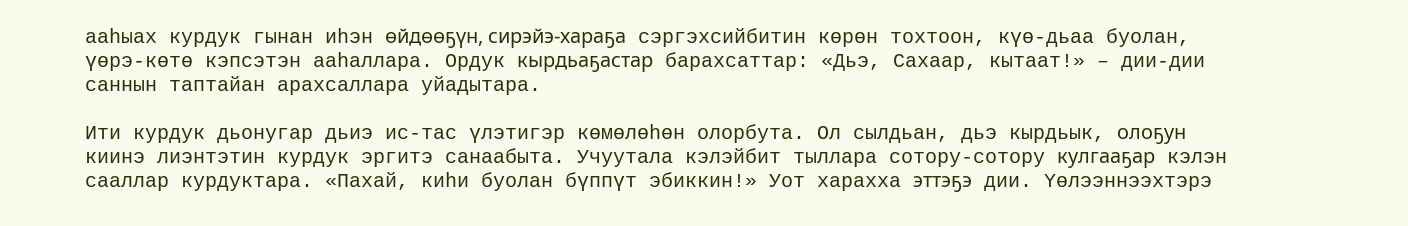ааһыах курдук гынан иһэн өйдөөҕүн, сирэйэ-хараҕа сэргэхсийбитин көрөн тохтоон, күө-дьаа буолан, үөрэ-көтө кэпсэтэн ааһаллара. Ордук кырдьаҕастар барахсаттар: «Дьэ, Сахаар, кытаат!» – дии-дии саннын таптайан арахсаллара уйадытара.

Ити курдук дьонугар дьиэ ис-тас үлэтигэр көмөлөһөн олорбута. Ол сылдьан, дьэ кырдьык, олоҕун киинэ лиэнтэтин курдук эргитэ санаабыта. Учуутала кэлэйбит тыллара сотору-сотору кулгааҕар кэлэн сааллар курдуктара. «Пахай, киһи буолан бүппүт эбиккин!» Уот харахха эттэҕэ дии. Үөлээннээхтэрэ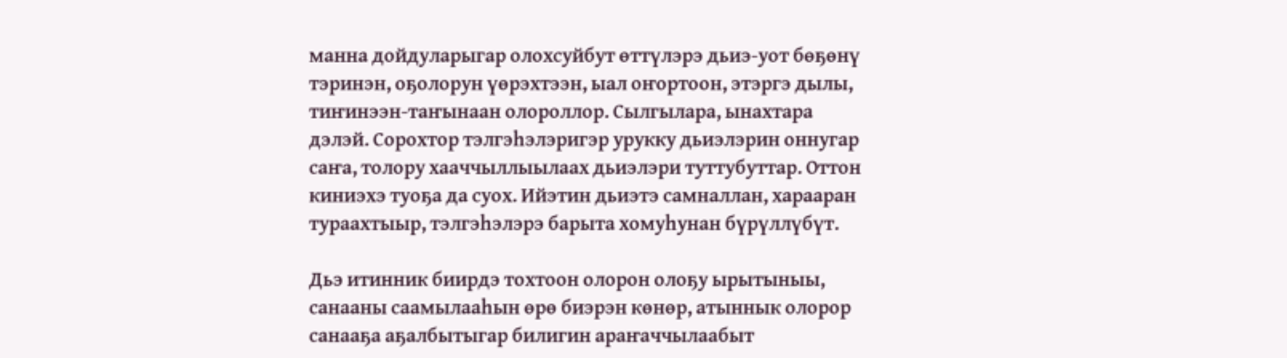манна дойдуларыгар олохсуйбут өттүлэрэ дьиэ-уот бөҕөнү тэринэн, оҕолорун үөрэхтээн, ыал оҥортоон, этэргэ дылы, тиҥинээн-таҥынаан олороллор. Сылгылара, ынахтара дэлэй. Сорохтор тэлгэһэлэригэр урукку дьиэлэрин оннугар саҥа, толору хааччыллыылаах дьиэлэри туттубуттар. Оттон киниэхэ туоҕа да суох. Ийэтин дьиэтэ самналлан, харааран тураахтыыр, тэлгэһэлэрэ барыта хомуһунан бүрүллүбүт.

Дьэ итинник биирдэ тохтоон олорон олоҕу ырытыныы, санааны саамылааһын өрө биэрэн көнөр, атыннык олорор санааҕа аҕалбытыгар билигин араҥаччылаабыт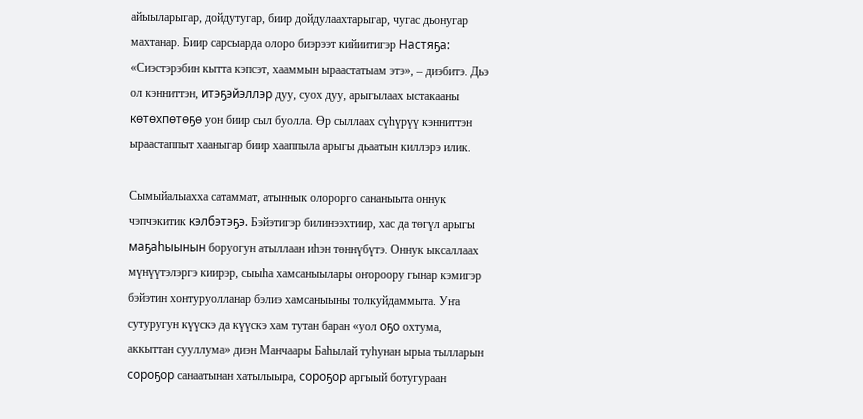айыыларыгар, дойдутугар, биир дойдулаахтарыгар, чугас дьонугар махтанар. Биир сарсыарда олоро биэрээт кийиитигэр Настяҕа: «Сиэстэрэбин кытта кэпсэт, хааммын ыраастатыам этэ», – диэбитэ. Дьэ ол кэнниттэн, итэҕэйэллэр дуу, суох дуу, арыгылаах ыстакааны көтөхпөтөҕө уон биир сыл буолла. Өр сыллаах сүһүрүү кэнниттэн ыраастаппыт хааныгар биир хааппыла арыгы дьаатын киллэрэ илик.

Сымыйалыахха сатаммат, атыннык олорорго сананыыта оннук чэпчэкитик кэлбэтэҕэ. Бэйэтигэр билинээхтиир, хас да төгүл арыгы маҕаһыынын боруогун атыллаан иһэн төннүбүтэ. Оннук ыксаллаах мүнүүтэлэргэ киирэр, сыыһа хамсаныылары оҥороору гынар кэмигэр бэйэтин хонтуруолланар бэлиэ хамсаныыны толкуйдаммыта. Уҥа сутуругун күүскэ да күүскэ хам тутан баран «уол оҕо охтума, аккыттан сууллума» диэн Манчаары Баһылай туһунан ырыа тылларын сороҕор санаатынан хатылыыра, сороҕор аргыый ботугураан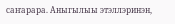саҥарара. Аныгылыы этэллэринэн,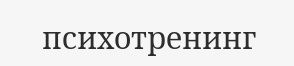психотренинг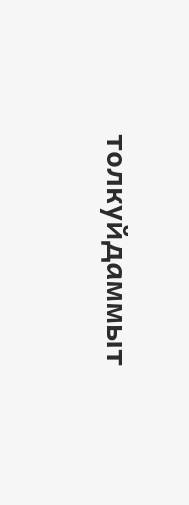толкуйдаммыт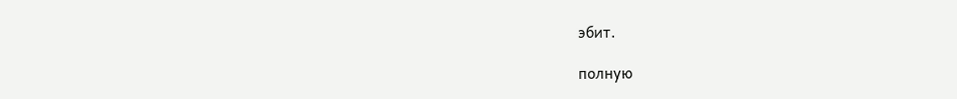эбит.

полную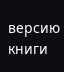версию книги